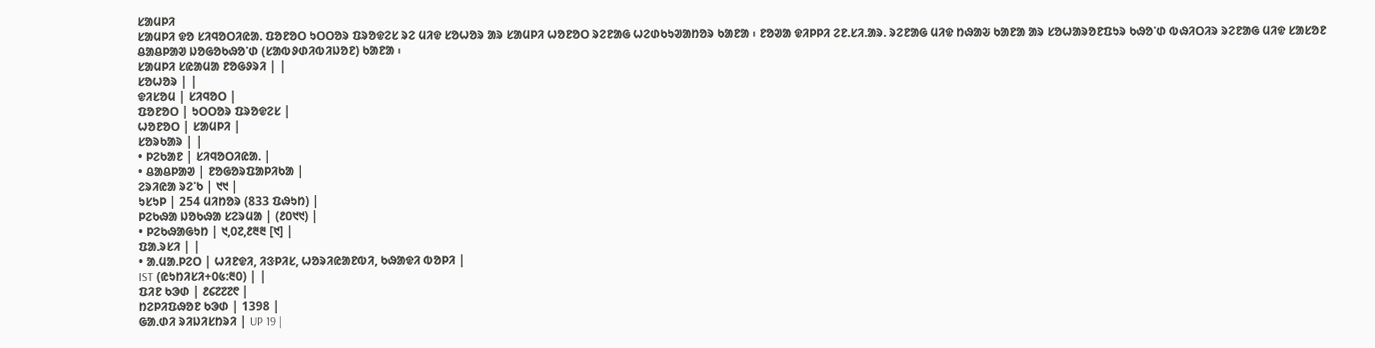ᱥᱟᱢᱞᱤ
ᱥᱟᱢᱞᱤ ᱫᱚ ᱥᱤᱧᱚᱛᱤᱭᱟᱹ ᱯᱚᱱᱚᱛ ᱩᱛᱛᱚᱨ ᱯᱨᱚᱫᱮᱥ ᱨᱮ ᱢᱤᱫ ᱥᱚᱦᱚᱨ ᱟᱨ ᱥᱟᱢᱞᱤ ᱦᱚᱱᱚᱛ ᱨᱮᱱᱟᱜ ᱦᱮᱰᱠᱩᱣᱟᱴᱚᱨ ᱠᱟᱱᱟ ᱾ ᱱᱚᱣᱟ ᱫᱤᱞᱞᱤ ᱮᱱ.ᱥᱤ.ᱟᱨ. ᱨᱮᱱᱟᱜ ᱢᱤᱫ ᱴᱷᱟᱶ ᱠᱟᱱᱟ ᱟᱨ ᱥᱚᱦᱟᱨᱚᱱᱯᱩᱨ ᱠᱷᱚᱸᱰ ᱵᱷᱤᱛᱤᱨ ᱨᱮᱱᱟᱜ ᱢᱤᱫ ᱥᱟᱥᱚᱱ ᱪᱟᱪᱞᱟᱣ ᱡᱚᱜᱚᱠᱷᱚᱸᱰ (ᱥᱟᱵᱽᱰᱤᱵᱤᱡᱚᱱ) ᱠᱟᱱᱟ ᱾
ᱥᱟᱢᱞᱤ ᱥᱭᱟᱢᱟ ᱱᱚᱜᱽᱨᱤ | |
ᱥᱚᱦᱚᱨ | |
ᱫᱤᱥᱚᱢ | ᱥᱤᱧᱚᱛ |
ᱯᱚᱱᱚᱛ | ᱩᱛᱛᱚᱨ ᱯᱨᱚᱫᱮᱥ |
ᱦᱚᱱᱚᱛ | ᱥᱟᱢᱞᱤ |
ᱥᱚᱨᱠᱟᱨ | |
• ᱞᱮᱠᱟᱱ | ᱥᱤᱧᱚᱛᱤᱭᱟᱹ |
• ᱪᱟᱪᱞᱟᱣ | ᱱᱚᱜᱚᱨᱯᱟᱞᱤᱠᱟ |
ᱮᱨᱤᱭᱟ ᱨᱮᱸᱠ | ᱑᱑ |
ᱩᱥᱩᱞ | 254 ᱢᱤᱴᱚᱨ (833 ᱯᱷᱩᱴ) |
ᱞᱮᱠᱷᱟ ᱡᱚᱠᱷᱟ ᱥᱮᱨᱢᱟ | (᱒᱐᱑᱑) |
• ᱞᱮᱠᱷᱟᱜᱩᱴ | ᱑,᱐᱗,᱒᱓᱓ [᱑] |
ᱯᱟᱹᱨᱥᱤ | |
• ᱟᱹᱢᱟᱹᱞᱮᱛ | ᱦᱤᱱᱫᱤ, ᱤᱝᱞᱤᱥ, ᱦᱚᱨᱤᱭᱟᱱᱵᱤ, ᱠᱷᱟᱫᱤ ᱵᱚᱞᱤ |
IST (ᱭᱩᱴᱤᱥᱤ+᱐᱕:᱓᱐) | |
ᱯᱤᱱ ᱠᱳᱰ | ᱒᱔᱗᱗᱗᱖ |
ᱴᱮᱞᱤᱯᱷᱚᱱ ᱠᱳᱰ | 1398 |
ᱜᱟᱹᱰᱤ ᱨᱤᱡᱤᱥᱴᱨᱤ | UP 19 |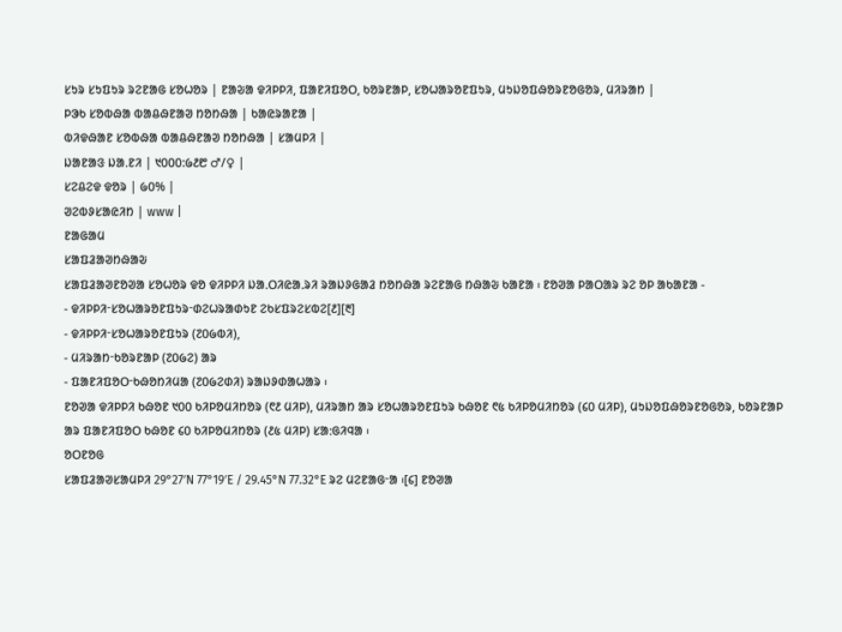ᱥᱩᱨ ᱥᱩᱯᱩᱨ ᱨᱮᱱᱟᱜ ᱥᱚᱦᱚᱨ | ᱱᱟᱶᱟ ᱫᱤᱞᱞᱤ, ᱯᱟᱱᱤᱯᱚᱛ, ᱠᱚᱨᱱᱟᱞ, ᱥᱚᱦᱟᱨᱚᱱᱯᱩᱨ, ᱢᱩᱡᱚᱯᱷᱚᱨᱱᱚᱜᱚᱨ, ᱢᱤᱨᱟᱴ |
ᱞᱳᱠ ᱥᱚᱵᱷᱟ ᱵᱟᱪᱷᱱᱟᱣ ᱴᱚᱴᱷᱟ | ᱠᱟᱭᱨᱟᱱᱟ |
ᱵᱤᱫᱷᱟᱱ ᱥᱚᱵᱷᱟ ᱵᱟᱪᱷᱱᱟᱣ ᱴᱚᱴᱷᱟ | ᱥᱟᱢᱞᱤ |
ᱡᱟᱱᱟᱝ ᱡᱟᱹᱱᱤ | ᱑᱐᱐᱐:᱙᱒᱘ ♂/♀ |
ᱥᱮᱪᱮᱫ ᱫᱚᱨ | ᱙᱐% |
ᱣᱮᱵᱽᱥᱟᱭᱤᱴ | www |
ᱱᱟᱜᱟᱢ
ᱥᱟᱯᱲᱟᱣᱴᱷᱟᱶ
ᱥᱟᱯᱲᱟᱣᱱᱚᱣᱟ ᱥᱚᱦᱚᱨ ᱫᱚ ᱫᱤᱞᱞᱤ ᱡᱟᱹᱛᱤᱭᱟᱹᱨᱤ ᱨᱟᱡᱽᱜᱟᱲ ᱴᱚᱴᱷᱟ ᱨᱮᱱᱟᱜ ᱴᱷᱟᱶ ᱠᱟᱱᱟ ᱾ ᱱᱚᱣᱟ ᱞᱟᱛᱟᱨ ᱨᱮ ᱚᱞ ᱟᱠᱟᱱᱟ -
- ᱫᱤᱞᱞᱤᱼᱥᱚᱦᱟᱨᱚᱱᱯᱩᱨᱼᱰᱮᱦᱨᱟᱰᱩᱱ ᱮᱠᱥᱯᱨᱮᱥᱵᱮ[᱒][᱓]
- ᱫᱤᱞᱞᱤᱼᱥᱚᱦᱟᱨᱚᱱᱯᱩᱨ (᱗᱐᱙ᱵᱤ),
- ᱢᱤᱨᱟᱴᱼᱠᱚᱨᱱᱟᱞ (᱗᱐᱙ᱮ) ᱟᱨ
- ᱯᱟᱱᱤᱯᱚᱛᱼᱠᱷᱚᱴᱤᱢᱟ (᱗᱐᱙ᱮᱰᱤ) ᱨᱟᱡᱽᱰᱟᱦᱟᱨ ᱾
ᱱᱚᱣᱟ ᱫᱤᱞᱞᱤ ᱠᱷᱚᱱ ᱑᱐᱐ ᱠᱤᱞᱚᱢᱤᱴᱚᱨ (᱖᱒ ᱢᱤᱞ), ᱢᱤᱨᱟᱴ ᱟᱨ ᱥᱚᱦᱟᱨᱚᱱᱯᱩᱨ ᱠᱷᱚᱱ ᱖᱕ ᱠᱤᱞᱚᱢᱤᱴᱚᱨ (᱔᱐ ᱢᱤᱞ), ᱢᱩᱡᱚᱯᱷᱚᱨᱱᱚᱜᱚᱨ, ᱠᱚᱨᱱᱟᱞ ᱟᱨ ᱯᱟᱱᱤᱯᱚᱛ ᱠᱷᱚᱱ ᱔᱐ ᱠᱤᱞᱚᱢᱤᱴᱚᱨ (᱒᱕ ᱢᱤᱞ) ᱥᱟᱺᱜᱤᱧᱟ ᱾
ᱚᱛᱱᱚᱜ
ᱥᱟᱯᱲᱟᱣᱥᱟᱢᱞᱤ 29°27′N 77°19′E / 29.45°N 77.32°E ᱨᱮ ᱢᱮᱱᱟᱜᱼᱟ ᱾[᱔] ᱱᱚᱣᱟ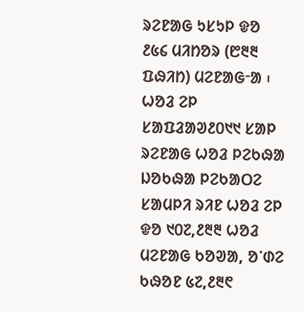ᱨᱮᱱᱟᱜ ᱩᱥᱩᱞ ᱫᱚ ᱒᱕᱔ ᱢᱤᱴᱚᱨ (᱘᱓᱓ ᱯᱷᱤᱴ) ᱢᱮᱱᱟᱜᱼᱟ ᱾
ᱦᱚᱲ ᱮᱞ
ᱥᱟᱯᱲᱟᱣ᱒᱐᱑᱑ ᱥᱟᱞ ᱨᱮᱱᱟᱜ ᱦᱚᱲ ᱞᱮᱠᱷᱟ ᱡᱚᱠᱷᱟ ᱞᱮᱠᱟᱛᱮ ᱥᱟᱢᱞᱤ ᱨᱤᱱ ᱦᱚᱲ ᱮᱞ ᱫᱚ ᱑᱐᱗,᱒᱓᱓ ᱦᱚᱲ ᱢᱮᱱᱟᱜ ᱠᱚᱣᱟ, ᱚᱸᱰᱮ ᱠᱷᱚᱱ ᱕᱗,᱒᱓᱖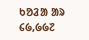ᱠᱚᱲᱟ ᱟᱨ ᱔᱙,᱙᱙᱗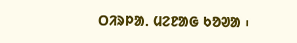ᱛᱤᱨᱞᱟᱹ ᱢᱮᱱᱟᱜ ᱠᱚᱣᱟ ᱾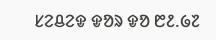ᱥᱮᱪᱮᱫ ᱫᱚᱨ ᱫᱚ ᱘᱒.᱙᱗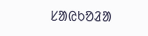ᱥᱟᱭᱠᱚᱲᱟ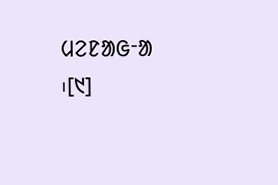ᱢᱮᱱᱟᱜᱼᱟ ᱾[᱑]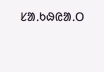ᱥᱟᱹᱠᱷᱭᱟᱹᱛ